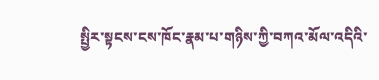སྤྱིར་སྟངས་ངས་ཁོང་རྣམ་པ་གཉིས་ཀྱི་བཀའ་མོལ་འདིའི་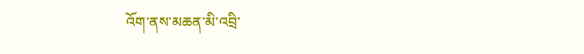འོག་ནས་མཆན་མི་འབྲི་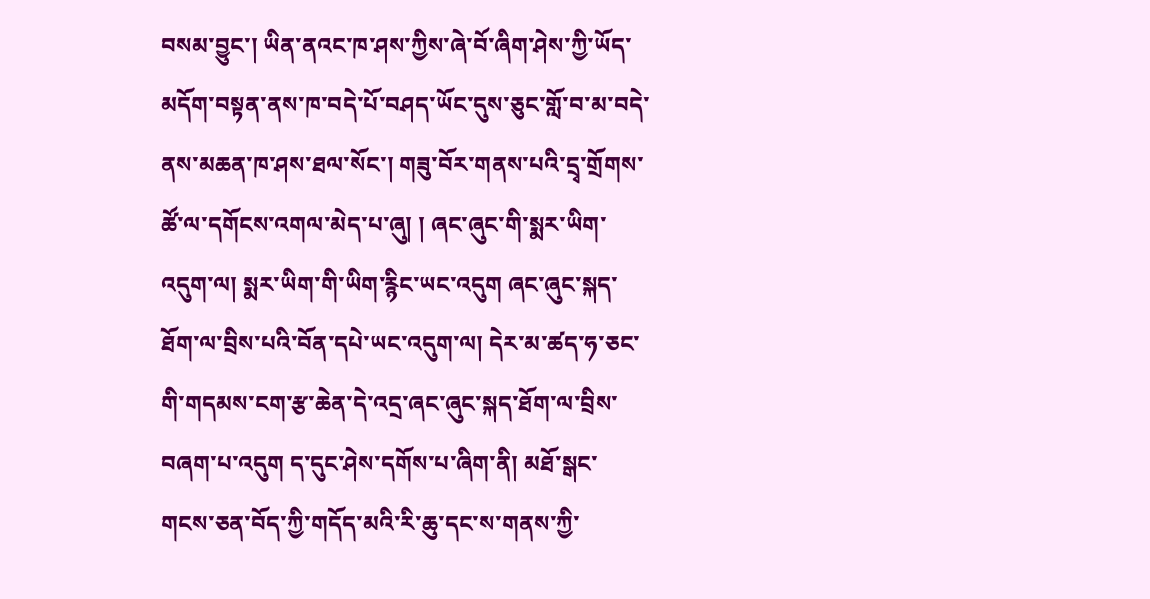བསམ་བྱུང་། ཡིན་ནའང་ཁ་ཤས་ཀྱིས་ཞེ་བོ་ཞིག་ཤེས་ཀྱི་ཡོད་མདོག་བསྟན་ནས་ཁ་བདེ་པོ་བཤད་ཡོང་དུས་ཅུང་གློ་བ་མ་བདེ་ནས་མཆན་ཁ་ཤས་ཐལ་སོང་། གཟུ་བོར་གནས་པའི་དྲྭ་གྲོགས་ཚོ་ལ་དགོངས་འགལ་མེད་པ་ཞུ། ། ཞང་ཞུང་གི་སྨར་ཡིག་འདུག་ལ། སྨར་ཡིག་གི་ཡིག་རྙིང་ཡང་འདུག ཞང་ཞུང་སྐད་ཐོག་ལ་བྲིས་པའི་བོན་དཔེ་ཡང་འདུག་ལ། དེར་མ་ཚད་ཧ་ཅང་གི་གདམས་ངག་རྩ་ཆེན་དེ་འདྲ་ཞང་ཞུང་སྐད་ཐོག་ལ་བྲིས་བཞག་པ་འདུག ད་དུང་ཤེས་དགོས་པ་ཞིག་ནི། མཐོ་སྒང་གངས་ཅན་བོད་ཀྱི་གདོད་མའི་རི་ཆུ་དང་ས་གནས་ཀྱི་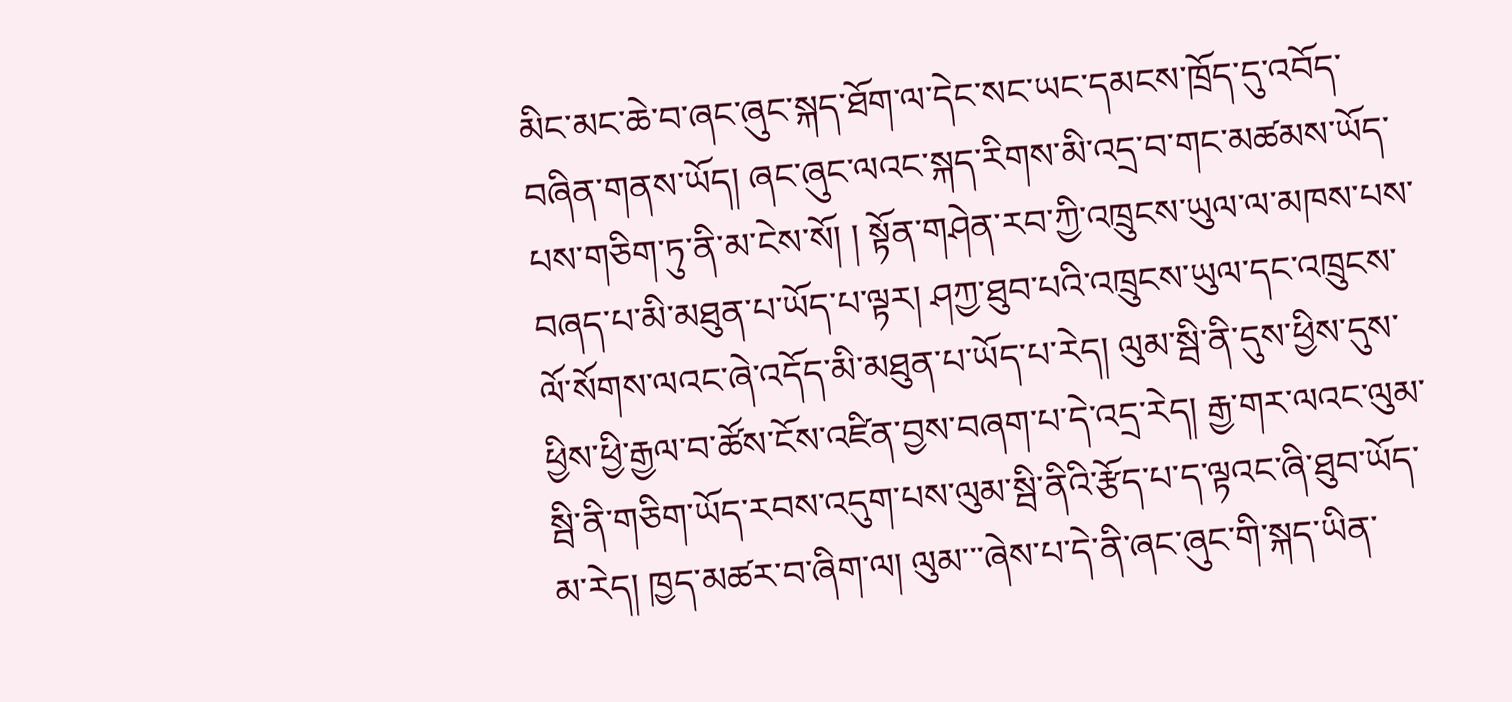མིང་མང་ཆེ་བ་ཞང་ཞུང་སྐད་ཐོག་ལ་དེང་སང་ཡང་དམངས་ཁྲོད་དུ་འབོད་བཞིན་གནས་ཡོད། ཞང་ཞུང་ལའང་སྐད་རིགས་མི་འདྲ་བ་གང་མཚམས་ཡོད་པས་གཅིག་ཏུ་ནི་མ་ངེས་སོ། ། སྟོན་གཤེན་རབ་ཀྱི་འཁྲུངས་ཡུལ་ལ་མཁས་པས་བཞད་པ་མི་མཐུན་པ་ཡོད་པ་ལྟར། ཤཀྱ་ཐུབ་པའི་འཁྲུངས་ཡུལ་དང་འཁྲུངས་ལོ་སོགས་ལའང་ཞེ་འདོད་མི་མཐུན་པ་ཡོད་པ་རེད། ལུམ་སྦི་ནི་དུས་ཕྱིས་དུས་ཕྱིས་ཕྱི་རྒྱལ་བ་ཚོས་ངོས་འཛིན་བྱས་བཞག་པ་དེ་འདྲ་རེད། རྒྱ་གར་ལའང་ལུམ་སྦི་ནི་གཅིག་ཡོད་རབས་འདུག་པས་ལུམ་སྦི་ནིའི་རྩོད་པ་ད་ལྟའང་ཞི་ཐུབ་ཡོད་མ་རེད། ཁྱད་མཚར་བ་ཞིག་ལ། ལུམ་་་ཞེས་པ་དེ་ནི་ཞང་ཞུང་གི་སྐད་ཡིན་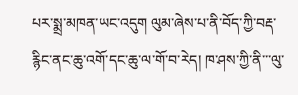པར་སྨྲ་མཁན་ཡང་འདུག ལུམ་ཞེས་པ་ནི་བོད་ཀྱི་བརྡ་རྙིང་ནང་ཆུ་འགོ་དང་ཆུ་ལ་གོ་བ་རེད། ཁ་ཤས་ཀྱི་ནི་་་ལུ་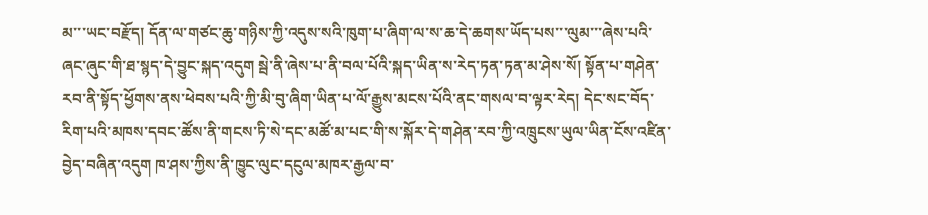མ་་་ཡང་བརྫོད། དོན་ལ་གཙང་ཆུ་གཉིས་ཀྱི་འདུས་སའི་ཁུག་པ་ཞིག་ལ་ས་ཆ་དེ་ཆགས་ཡོད་པས་་་ལུམ་་་ཞེས་པའི་ཞང་ཞུང་གི་ཐ་སྙད་དེ་བྱུང་སྐད་འདུག སྦེ་ནི་ཞེས་པ་ནི་བལ་པོའི་སྐད་ཡིན་ས་རེད་ཏན་ཏན་མ་ཤེས་སོ། སྟོན་པ་གཤེན་རབ་ནི་སྟོད་ཕྱོགས་ནས་ཕེབས་པའི་ཀྱི་མི་བུ་ཞིག་ཡིན་པ་ལོ་རྒྱུས་མངས་པོའི་ནང་གསལ་བ་ལྟར་རེད། དེང་སང་བོད་རིག་པའི་མཁས་དབང་ཚོས་ནི་གངས་ཏི་སེ་དང་མཚོ་མ་པང་གི་ས་སྐོར་དེ་གཤེན་རབ་ཀྱི་འཁྲུངས་ཡུལ་ཡིན་ངོས་འཛིན་བྱེད་བཞིན་འདུག ཁ་ཤས་ཀྱིས་ནི་ཁྱུང་ལུང་དངུལ་མཁར་རྒྱལ་བ་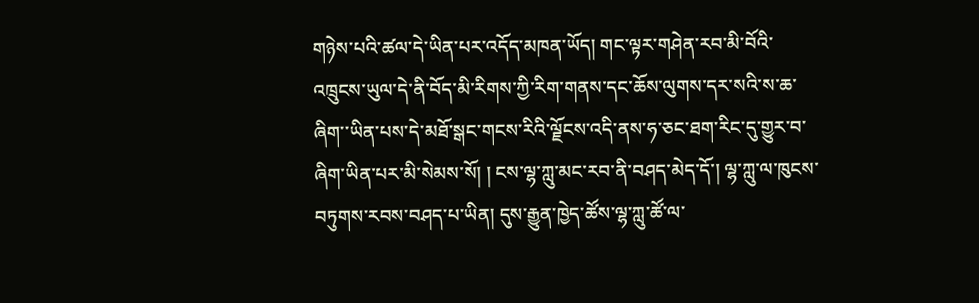གཉེས་པའི་ཚལ་དེ་ཡིན་པར་འདོད་མཁན་ཡོད། གང་ལྟར་གཤེན་རབ་མི་བོའི་འཁྲུངས་ཡུལ་དེ་ནི་བོད་མི་རིགས་ཀྱི་རིག་གནས་དང་ཆོས་ལུགས་དར་སའི་ས་ཆ་ཞིག་་ཡིན་པས་དེ་མཐོ་སྒང་གངས་རིའི་ལྗོངས་འདི་ནས་ཧ་ཅང་ཐག་རིང་དུ་གྱུར་བ་ཞིག་ཡིན་པར་མི་སེམས་སོ། ། ངས་ལྷ་ཀླུ་མང་རབ་ནི་བཤད་མེད་དོ་། ལྷ་ཀླུ་ལ་ཁུངས་བཏུགས་རབས་བཤད་པ་ཡིན། དུས་རྒྱུན་ཁྱེད་ཚོས་ལྷ་ཀླུ་ཚོ་ལ་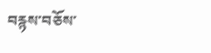བརྙས་བཅོས་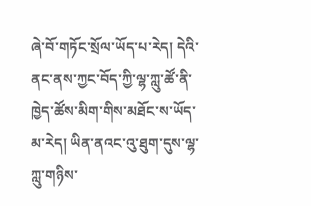ཞེ་བོ་གཏོང་སྲོལ་ཡོད་པ་རེད། དེའི་ནང་ནས་ཀྱང་བོད་ཀྱི་ལྷ་ཀླུ་ཚོ་ནི་ཁྱེད་ཚོས་མིག་གིས་མཐོང་ས་ཡོད་མ་རེད། ཡིན་ནའང་འུ་ཐུག་དུས་ལྷ་ཀླུ་གཉིས་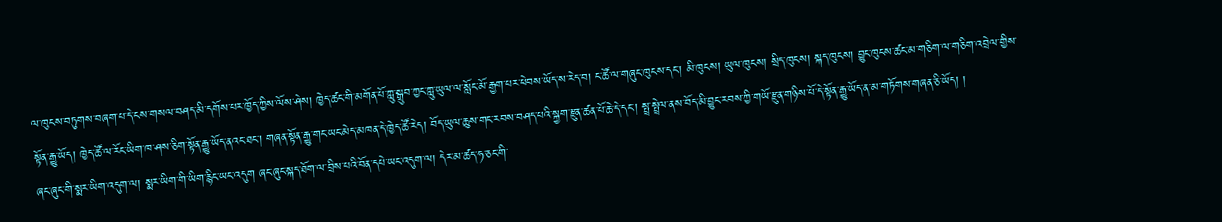ལ་ཁུངས་བཏུགས་བཞག་པ་དེ་ངས་གསལ་བཤད་མི་དགོས་པར་ཁྱོད་ཀྱིས་ལོས་ཤེས། ཁྱེད་ཚང་གི་མགོན་པོ་ཀླུ་སྒྲུབ་ཀྱང་ཀླུ་ཡུལ་ལ་སློང་མོ་རྒྱག་པར་ཕེབས་ཡོད་ས་རེད་བ། ང་ཚོ་ལ་གཞུང་ཁུངས་དང་། མི་ཁུངས། ཡུལ་ཁུངས། སྲིད་ཁུངས། སྐད་ཁུངས། བྱུང་ཁུངས་ཚང་མ་གཅིག་ལ་གཅིག་འབྲེལ་གྱིས་སྟོན་རྒྱུ་ཡོད། ཁྱེད་ཚོ་ལ་རོང་ཡིག་ཁ་ཤས་ཅིག་སྟོན་རྒྱུ་ཡོད་ནའང་ཐང་། གཞན་སྟོན་རྒྱུ་གང་ཡང་མེད་མཁན་དེ་ཁྱེད་ཚོ་རེད། བོད་ཡུལ་ཆུས་གང་རབས་བཤད་པའི་སྐྱག་རྫུན་ཚན་པོ་ཆེ་དེ་དང་། སྤྲ་སྤྲེལ་ནས་བོད་མི་བྱུང་རབས་ཀྱི་གཡོ་རྫུན་གཉིས་པོ་དེ་སྟོན་རྒྱུ་ཡོད་ན་མ་གཏོགས་གཞན་ཅི་ཡོད། །
ཞང་ཞུང་གི་སྨར་ཡིག་འདུག་ལ། སྨར་ཡིག་གི་ཡིག་རྙིང་ཡང་འདུག ཞང་ཞུང་སྐད་ཐོག་ལ་བྲིས་པའི་བོན་དཔེ་ཡང་འདུག་ལ། དེར་མ་ཚད་ཧ་ཅང་གི་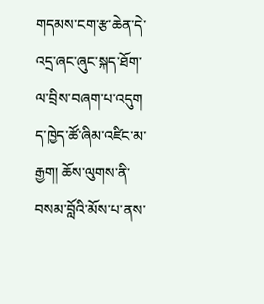གདམས་ངག་རྩ་ཆེན་དེ་འདྲ་ཞང་ཞུང་སྐད་ཐོག་ལ་བྲིས་བཞག་པ་འདུག
ད་ཁྱེད་ཚོ་ཞིམ་འཛིང་མ་རྒྱག། ཆོས་ལུགས་ནི་བསམ་བློའི་མོས་པ་ནས་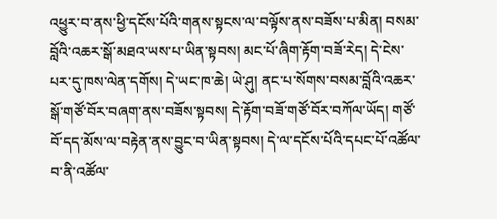འཕྱུར་བ་ནས་ཕྱི་དངོས་པོའི་གནས་སྟངས་ལ་བལྟོས་ནས་བཟོས་པ་མིན། བསམ་བློའི་འཆར་སྒོ་མཐའ་ཡས་པ་ཡིན་སྟབས། མང་པོ་ཞིག་རྟོག་བཟོ་རེད། དེ་ངེས་པར་དུ་ཁས་ལེན་དགོས། དེ་ཡང་ཁ་ཆེ། ཡེ་ཤུ། ནང་པ་སོགས་བསམ་བློའི་འཆར་སྒོ་གཙོ་བོར་བཞག་ནས་བཟོས་སྟབས། དེ་རྟོག་བཟོ་གཙོ་བོར་བཀོལ་ཡོད། གཙོ་བོ་དད་མོས་ལ་བརྟེན་ནས་བྱུང་བ་ཡིན་སྟབས། དེ་ལ་དངོས་པོའི་དཔང་པོ་འཚོལ་བ་ནི་འཚོལ་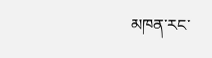མཁན་རང་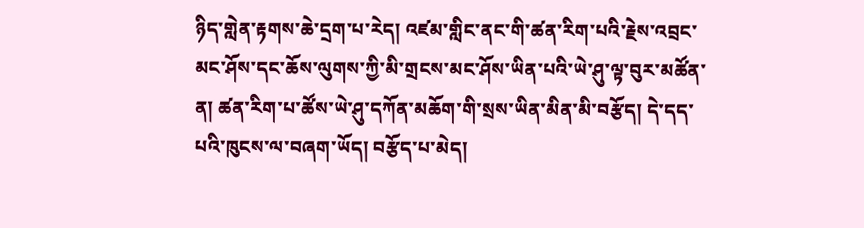ཉིད་གླེན་རྟགས་ཆེ་དྲག་པ་རེད། འཛམ་གླིང་ནང་གི་ཚན་རིག་པའི་རྗེས་འབྲང་མང་ཤོས་དང་ཆོས་ལུགས་ཀྱི་མི་གྲངས་མང་ཤོས་ཡིན་པའི་ཡེ་ཤུ་ལྟ་བུར་མཚོན་ན། ཚན་རིག་པ་ཚོས་ཡེ་ཤུ་དཀོན་མཆོག་གི་སྲས་ཡིན་མིན་མི་བརྩོད། དེ་དད་པའི་ཁུངས་ལ་བཞག་ཡོད། བརྩོད་པ་མེད།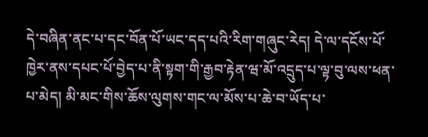དེ་བཞིན་ནང་པ་དང་བོན་པོ་ཡང་དད་པའི་རིག་གཞུང་རེད། དེ་ལ་དངོས་པོ་ཁྱེར་ནས་དཔང་པོ་བྱེད་པ་ནི་སྟག་གི་རྒྱབ་རྟེན་ཝ་མོ་འདྲུད་པ་ལྟ་བུ་ལས་ཕན་པ་མེད། མི་མང་གིས་ཆོས་ལུགས་གང་ལ་མོས་པ་ཆེ་བ་ཡོད་པ་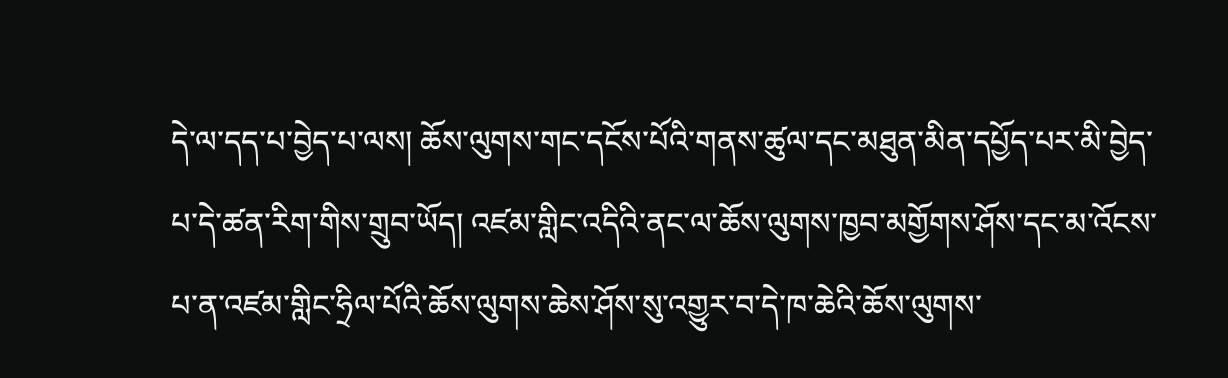དེ་ལ་དད་པ་བྱེད་པ་ལས། ཆོས་ལུགས་གང་དངོས་པོའི་གནས་ཚུལ་དང་མཐུན་མིན་དཔྱོད་པར་མི་བྱེད་པ་དེ་ཚན་རིག་གིས་གྲུབ་ཡོད། འཛམ་གླིང་འདིའི་ནང་ལ་ཆོས་ལུགས་ཁྱབ་མགྱོགས་ཤོས་དང་མ་འོངས་པ་ན་འཛམ་གླིང་ཧྲིལ་པོའི་ཆོས་ལུགས་ཆེས་ཤོས་སུ་འགྱུར་བ་དེ་ཁ་ཆེའི་ཆོས་ལུགས་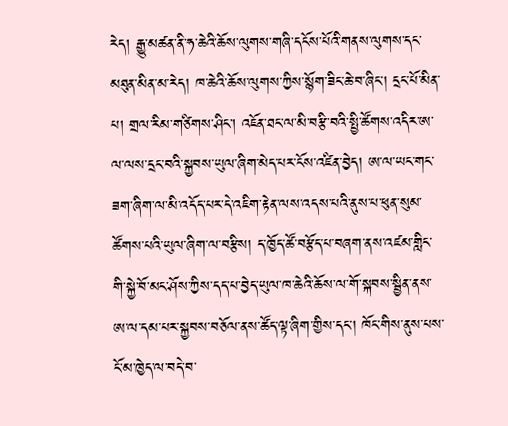རེད། རྒྱུ་མཚན་ནི་ཧ་ཆེའི་ཆོས་ལུགས་གཞི་དངོས་པོའི་གནས་ལུགས་དང་མཐུན་མིན་མ་རེད། ཁ་ཆེའི་ཆོས་ལུགས་ཀྱིས་སྙོག་ཟིང་ཆེ་བ་ཞིང་། དྲང་པོ་མིན་པ། གྲལ་རིམ་གཙིགས་ཤིང་། འཇོན་ཐང་ལ་མི་བརྩི་བའི་སྤྱི་ཚོགས་འདིར་ཨ་ལ་ལས་དྲང་བའི་སྐྱབས་ཡུལ་ཞིག་མེད་པར་ངོས་འཛིན་བྱེད། ཨ་ལ་ཡང་གང་ཟག་ཞིག་ལ་མི་འདོད་པར་དེ་འཇིག་རྟེན་ལས་འདས་པའི་ནུས་པ་ཕུན་སུམ་ཚོགས་པའི་ཡུལ་ཞིག་ལ་བརྩིས། ད་ཁྱོད་ཚོ་བརྩོད་པ་བཞག་ནས་འཛམ་གླིང་གི་སྐྱེ་བོ་མང་ཤོས་ཀྱིས་དད་པ་བྱེད་ཡུལ་ཁ་ཆེའི་ཆོས་ལ་གོ་སྐབས་སྦྱིན་ནས་ཨ་ལ་དམ་པར་སྐྱབས་བཅོལ་ནས་ཚོད་ལྟ་ཞིག་གྱིས་དང་། ཁོང་གིས་ནུས་པས་ངོ་མ་ཁྱེད་ལ་བདེ་བ་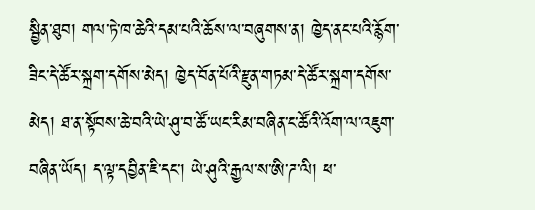སྦྱིན་ཐུབ། གལ་ཏེ་ཁ་ཆེའི་དམ་པའི་ཆོས་ལ་བཞུགས་ན། ཁྱེད་ནང་པའི་རྙོག་ཟིང་དེ་ཚོར་སྐྲག་དགོས་མེད། ཁྱེད་བོན་པོའི་རྫུན་གཏམ་དེ་ཚོར་སྐྲག་དགོས་མེད། ཐ་ན་སྟོབས་ཆེ་བའི་ཡེ་ཤུ་བ་ཚོ་ཡང་རིམ་བཞིན་ང་ཚོའི་འོག་ལ་འཇུག་བཞིན་ཡོད། ད་ལྟ་དབྱིན་ཇི་དང་། ཡེ་ཤུའི་རྒྱལ་ས་ཨི་ཌ་ལི། ཕ་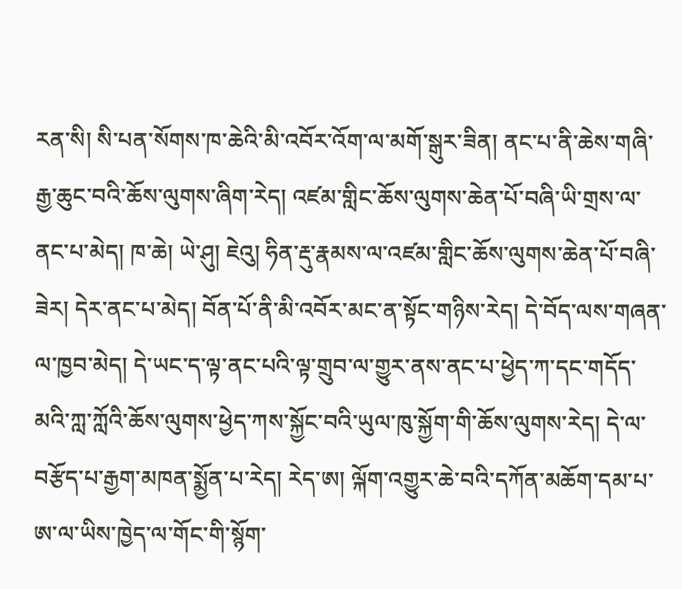རན་སི། སི་པན་སོགས་ཁ་ཆེའི་མི་འབོར་འོག་ལ་མགོ་སྒུར་ཟིན། ནང་པ་ནི་ཆེས་གཞི་རྒྱ་ཆུང་བའི་ཆོས་ལུགས་ཞིག་རེད། འཛམ་གླིང་ཆོས་ལུགས་ཆེན་པོ་བཞི་ཡི་གྲས་ལ་ནང་པ་མེད། ཁ་ཆེ། ཡེ་ཤུ། ཇེའུ། ཧིན་རྡུ་རྣམས་ལ་འཛམ་གླིང་ཆོས་ལུགས་ཆེན་པོ་བཞི་ཟེར། དེར་ནང་པ་མེད། བོན་པོ་ནི་མི་འབོར་མང་ན་སྟོང་གཉིས་རེད། དེ་བོད་ལས་གཞན་ལ་ཁྱབ་མེད། དེ་ཡང་ད་ལྟ་ནང་པའི་ལྟ་གྲུབ་ལ་གྱུར་ནས་ནང་པ་ཕྱེད་ཀ་དང་གདོད་མའི་ཀླ་ཀློའི་ཆོས་ལུགས་ཕྱེད་ཀས་སྐྱོང་བའི་ཡུལ་ཁུ་སྐྱོག་གི་ཆོས་ལུགས་རེད། དེ་ལ་བརྩོད་པ་རྒྱག་མཁན་སྨྱོན་པ་རེད། རེད་ཨ། ལྐོག་འགྱུར་ཆེ་བའི་དཀོན་མཆོག་དམ་པ་ཨ་ལ་ཡིས་ཁྱེད་ལ་གོང་གི་སྙོག་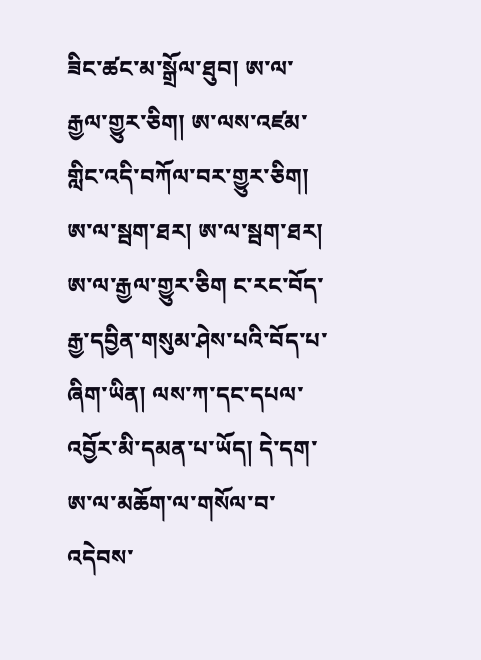ཟིང་ཚང་མ་སྒྲོལ་ཐུབ། ཨ་ལ་རྒྱལ་གྱུར་ཅིག། ཨ་ལས་འཛམ་གླིང་འདི་བཀོལ་བར་གྱུར་ཅིག། ཨ་ལ་སྦག་ཐར། ཨ་ལ་སྦག་ཐར། ཨ་ལ་རྒྱལ་གྱུར་ཅིག ང་རང་བོད་རྒྱ་དབྱིན་གསུམ་ཤེས་པའི་བོད་པ་ཞིག་ཡིན། ལས་ཀ་དང་དཔལ་འབྱོར་མི་དམན་པ་ཡོད། དེ་དག་ཨ་ལ་མཆོག་ལ་གསོལ་བ་འདེབས་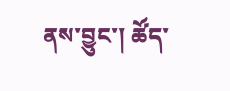ནས་བྱུང་། ཚོད་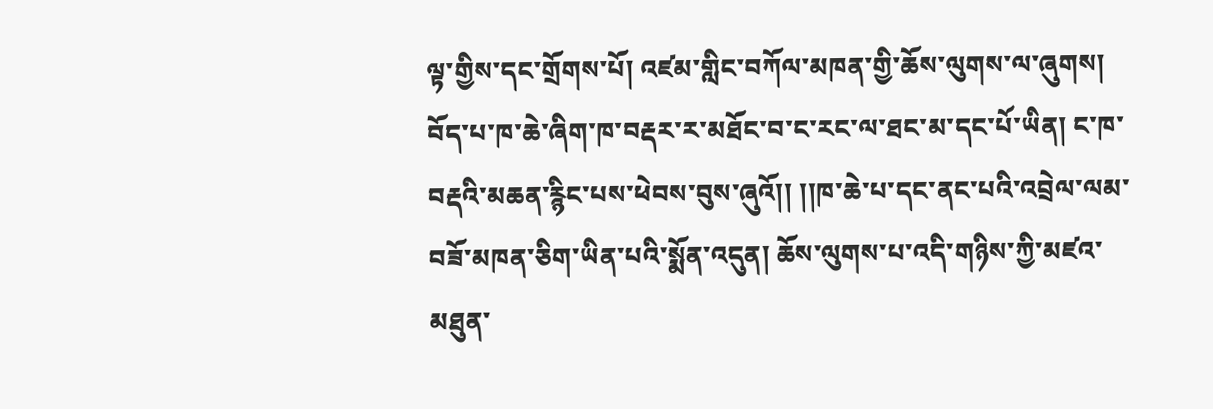ལྟ་གྱིས་དང་གྲོགས་པོ། འཛམ་གླིང་བཀོལ་མཁན་གྱི་ཆོས་ལུགས་ལ་ཞུགས།
བོད་པ་ཁ་ཆེ་ཞིག་ཁ་བརྡར་ར་མཐོང་བ་ང་རང་ལ་ཐང་མ་དང་པོ་ཡིན། ང་ཁ་བརྡའི་མཆན་རྙིང་པས་ཕེབས་བུས་ཞུའོ།། །།ཁ་ཆེ་པ་དང་ནང་པའི་འབྲེལ་ལམ་བཟོ་མཁན་ཅིག་ཡིན་པའི་སྨོན་འདུན། ཆོས་ལུགས་པ་འདི་གཉིས་ཀྱི་མཛའ་མཐུན་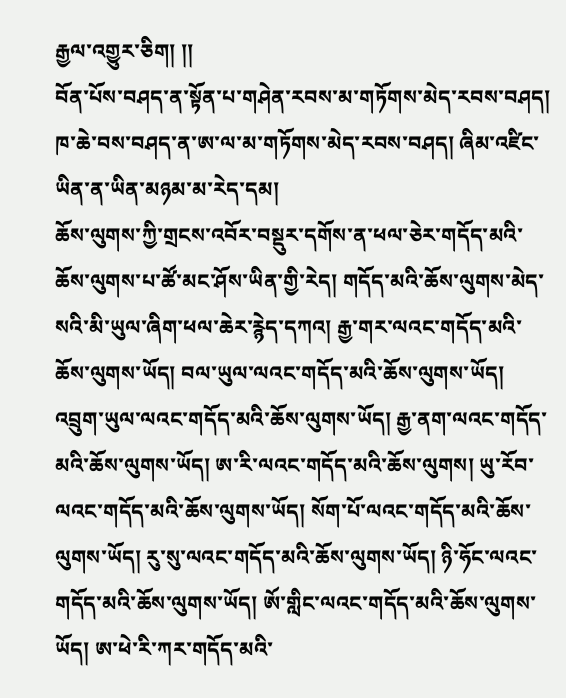རྒྱལ་འགྱུར་ཅིག། །།
བོན་པོས་བཤད་ན་སྟོན་པ་གཤེན་རབས་མ་གཏོགས་མེད་རབས་བཤད། ཁ་ཆེ་བས་བཤད་ན་ཨ་ལ་མ་གཏོགས་མེད་རབས་བཤད། ཞིམ་འཛིང་ཡིན་ན་ཡིན་མཉམ་མ་རེད་དམ།
ཆོས་ལུགས་ཀྱི་གྲངས་འབོར་བསྡུར་དགོས་ན་ཕལ་ཅེར་གདོད་མའི་ཆོས་ལུགས་པ་ཚོ་མང་ཤོས་ཡིན་གྱི་རེད། གདོད་མའི་ཆོས་ལུགས་མེད་སའི་མི་ཡུལ་ཞིག་ཕལ་ཆེར་རྙེད་དཀའ། རྒྱ་གར་ལའང་གདོད་མའི་ཆོས་ལུགས་ཡོད། བལ་ཡུལ་ལའང་གདོད་མའི་ཆོས་ལུགས་ཡོད། འབྲུག་ཡུལ་ལའང་གདོད་མའི་ཆོས་ལུགས་ཡོད། རྒྱ་ནག་ལའང་གདོད་མའི་ཆོས་ལུགས་ཡོད། ཨ་རི་ལའང་གདོད་མའི་ཆོས་ལུགས། ཡུ་རོབ་ལའང་གདོད་མའི་ཆོས་ལུགས་ཡོད། སོག་པོ་ལའང་གདོད་མའི་ཆོས་ལུགས་ཡོད། རུ་སུ་ལའང་གདོད་མའི་ཆོས་ལུགས་ཡོད། ཉི་ཧོང་ལའང་གདོད་མའི་ཆོས་ལུགས་ཡོད། ཨོ་གླིང་ལའང་གདོད་མའི་ཆོས་ལུགས་ཡོད། ཨ་ཕེ་རི་ཀར་གདོད་མའི་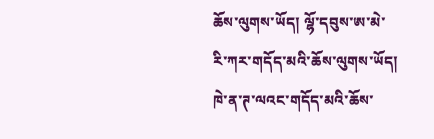ཆོས་ལུགས་ཡོད། ལྷོ་དབུས་ཨ་མེ་རི་ཀར་གདོད་མའི་ཆོས་ལུགས་ཡོད། ཁེ་ན་ཊ་ལའང་གདོད་མའི་ཆོས་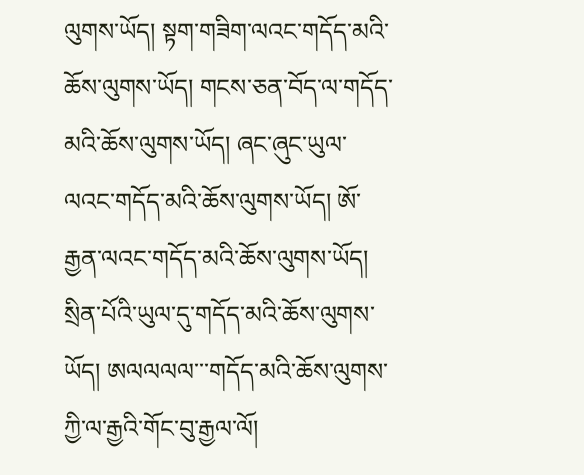ལུགས་ཡོད། སྟག་གཟིག་ལའང་གདོད་མའི་ཆོས་ལུགས་ཡོད། གངས་ཅན་བོད་ལ་གདོད་མའི་ཆོས་ལུགས་ཡོད། ཞང་ཞུང་ཡུལ་ལའང་གདོད་མའི་ཆོས་ལུགས་ཡོད། ཨོ་རྒྱན་ལའང་གདོད་མའི་ཆོས་ལུགས་ཡོད། སྲིན་པོའི་ཡུལ་དུ་གདོད་མའི་ཆོས་ལུགས་ཡོད། ཨལལལལ་་་གདོད་མའི་ཆོས་ལུགས་ཀྱི་ལ་རྒྱའི་གོང་བུ་རྒྱལ་ལོ།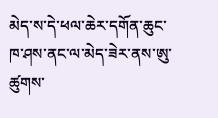མེད་ས་དེ་ཕལ་ཆེར་དགོན་ཆུང་ཁ་ཤས་ནང་ལ་མེད་ཟེར་ནས་ཨུ་ཚུགས་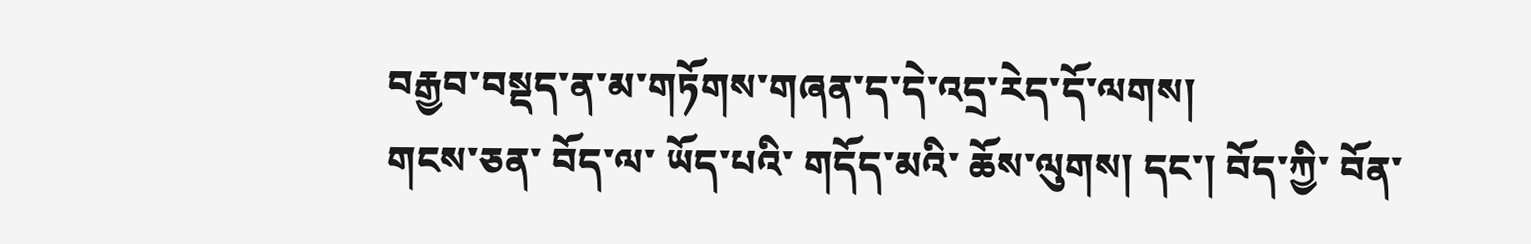བརྒྱབ་བསྡད་ན་མ་གཏོགས་གཞན་ད་དེ་འདྲ་རེད་དོ་ལགས།
གངས་ཅན་ བོད་ལ་ ཡོད་པའི་ གདོད་མའི་ ཆོས་ལུགས། དང་། བོད་ཀྱི་ བོན་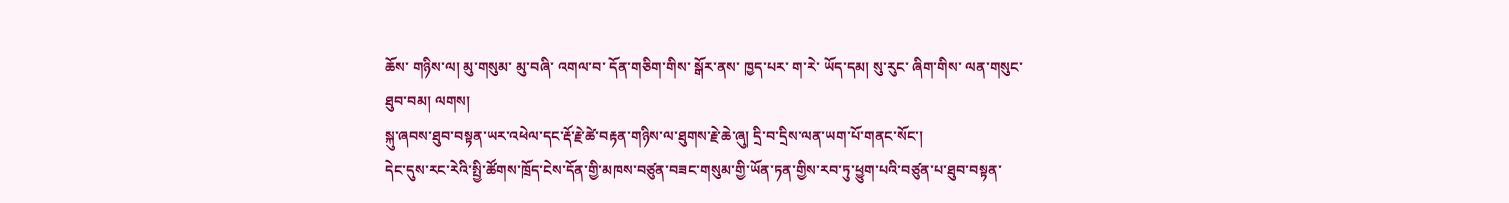ཆོས་ གཉིས་ལ། མུ་གསུམ་ མུ་བཞི་ འགལ་བ་ དོན་གཅིག་གིས་ སྒོར་ནས་ ཁྱད་པར་ ག་རེ་ ཡོད་དམ། སུ་རུང་ ཞིག་གིས་ ལན་གསུང་ ཐུབ་བམ། ལགས།
སྐུ་ཞབས་ཐུབ་བསྟན་ཡར་འཕེལ་དང་རྡོ་རྗེ་ཚེ་བརྟན་གཉིས་ལ་ཐུགས་རྗེ་ཆེ་ཞུ། དྲི་བ་དྲིས་ལན་ཡག་པོ་གནང་སོང་།
དེང་དུས་རང་རེའི་སྤྱི་ཚོགས་ཁྲོད་ངེས་དོན་གྱི་མཁས་བཙུན་བཟང་གསུམ་གྱི་ཡོན་ཏན་གྱིས་རབ་ཏུ་ཕྱུག་པའི་བཙུན་པ་ཐུབ་བསྟན་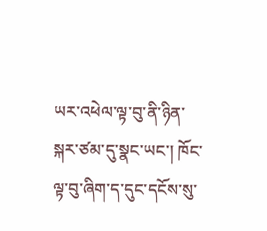ཡར་འཕེལ་ལྟ་བུ་ནི་ཉིན་སྐར་ཙམ་དུ་སྣང་ཡང་། ཁོང་ལྟ་བུ་ཞིག་ད་དུང་དངོས་སུ་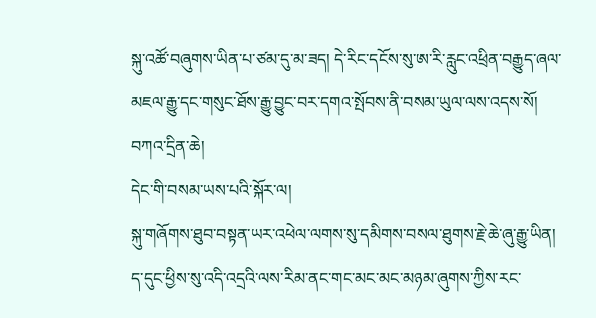སྐུ་འཚོ་བཞུགས་ཡིན་པ་ཙམ་དུ་མ་ཟད། དེ་རིང་དངོས་སུ་ཨ་རི་རླུང་འཕྲིན་བརྒྱུད་ཞལ་མཇལ་རྒྱུ་དང་གསུང་ཐོས་རྒྱུ་བྱུང་བར་དགའ་སྤོབས་ནི་བསམ་ཡུལ་ལས་འདས་སོ། བཀའ་དྲིན་ཆེ།
དེང་གི་བསམ་ཡས་པའི་སྐོར་ལ།
སྐུ་གཞོགས་ཐུབ་བསྟན་ཡར་འཕེལ་ལགས་སུ་དམིགས་བསལ་ཐུགས་རྗེ་ཆེ་ཞུ་རྒྱུ་ཡིན། ད་དུང་ཕྱིས་སུ་འདི་འདྲའི་ལས་རིམ་ནང་གང་མང་མང་མཉམ་ཞུགས་ཀྱིས་རང་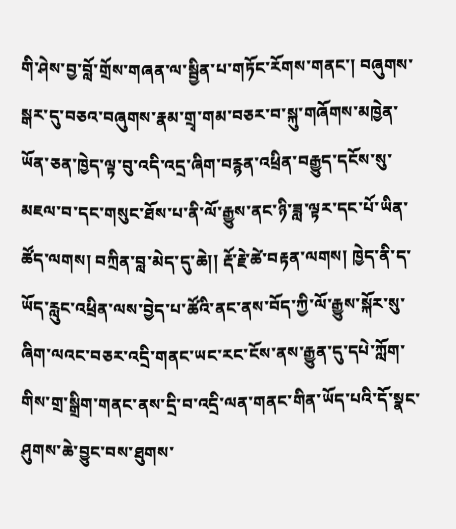གི་ཤེས་བྱ་བློ་གྲོས་གཞན་ལ་སྦྱིན་པ་གཏོང་རོགས་གནང་། བཞུགས་སྒར་དུ་བཅའ་བཞུགས་རྣམ་གྲྭ་གམ་བཅར་བ་སྐུ་གཞོགས་མཁྱེན་ཡོན་ཅན་ཁྱེད་ལྟ་བུ་འདི་འདྲ་ཞིག་བརྙན་འཕྲིན་བརྒྱུད་དངོས་སུ་མཇལ་བ་དང་གསུང་ཐོས་པ་ནི་ལོ་རྒྱུས་ནང་ཉི་ཟླ་ལྟར་དང་པོ་ཡིན་ཚོད་ལགས། བཀྲིན་བླ་མེད་དུ་ཆེ།། རྡོ་རྗེ་ཚེ་བརྟན་ལགས། ཁྱེད་ནི་ད་ཡོད་རླུང་འཕྲིན་ལས་བྱེད་པ་ཚོའི་ནང་ནས་བོད་ཀྱི་ལོ་རྒྱུས་སྐོར་སུ་ཞིག་ལའང་བཅར་འདྲི་གནང་ཡང་རང་ངོས་ནས་རྒྱུན་དུ་དཔེ་ཀློག་གིས་གྲ་སྒྲིག་གནང་ནས་དྲི་བ་འདྲི་ལན་གནང་གིན་ཡོད་པའི་དོ་སྣང་ཤུགས་ཆེ་བྱུང་བས་ཐུགས་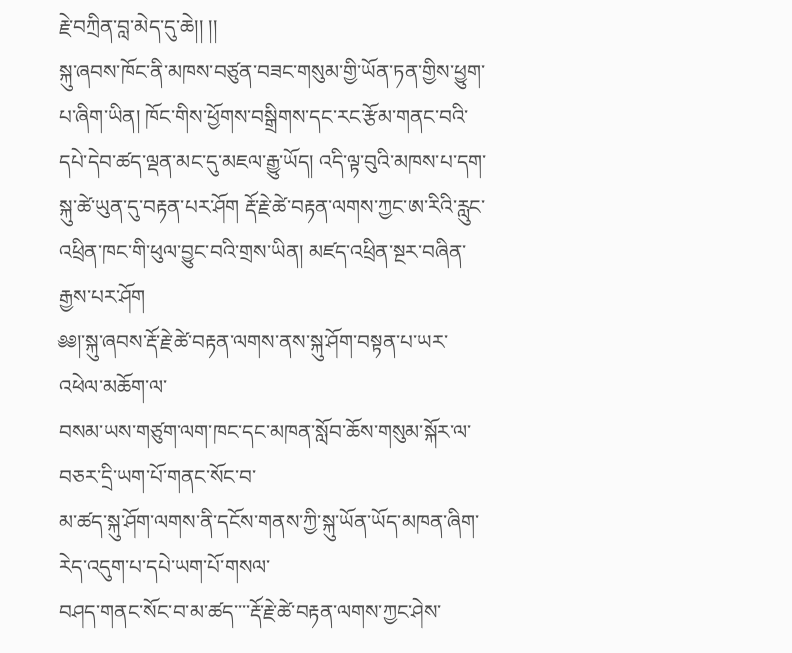རྗེ་བཀྲིན་བླ་མེད་དུ་ཆེ།། །།
སྐུ་ཞབས་ཁོང་ནི་མཁས་བཙུན་བཟང་གསུམ་གྱི་ཡོན་ཏན་གྱིས་ཕྱུག་པ་ཞིག་ཡིན། ཁོང་གིས་ཕྱོགས་བསྒྲིགས་དང་རང་རྩོམ་གནང་བའི་དཔེ་དེབ་ཚད་ལྡན་མང་དུ་མཇལ་རྒྱུ་ཡོད། འདི་ལྟ་བུའི་མཁས་པ་དག་སྐུ་ཚེ་ཡུན་དུ་བརྟན་པར་ཤོག རྡོ་རྗེ་ཚེ་བརྟན་ལགས་ཀྱང་ཨ་རིའི་རླུང་འཕྲིན་ཁང་གི་ཕུལ་བྱུང་བའི་གྲས་ཡིན། མཛད་འཕྲིན་སྔར་བཞིན་རྒྱས་པར་ཤོག
༅༅།་སྐུ་ཞབས་རྡོ་རྗེ་ཚེ་བརྟན་ལགས་ནས་སྐུ་ཤོག་བསྟན་པ་ཡར་འཕེལ་མཆོག་ལ་
བསམ་ཡས་གཙུག་ལག་ཁང་དང་མཁན་སློབ་ཆོས་གསུམ་སྐོར་ལ་བཅར་དྲི་ཡག་པོ་གནང་སོང་བ་
མ་ཚད་སྐུ་ཤོག་ལགས་ནི་དངོས་གནས་ཀྱི་སྐུ་ཡོན་ཡོད་མཁན་ཞིག་རེད་འདུག་པ་དཔེ་ཡག་པོ་གསལ་
བཤད་གནང་སོང་བ་མ་ཚད་་་་རྡོ་རྗེ་ཚེ་བརྟན་ལགས་ཀྱང་ཤེས་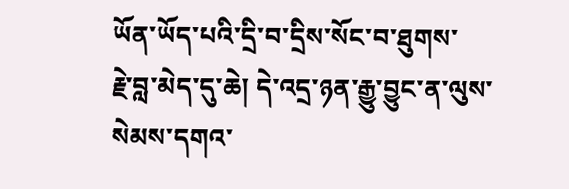ཡོན་ཡོད་པའི་དྲི་བ་དྲིས་སོང་བ་ཐུགས་
རྗེ་བླ་མེད་དུ་ཆེ། དེ་འདྲ་ཉན་རྒྱུ་བྱུང་ན་ལུས་སེམས་དགའ་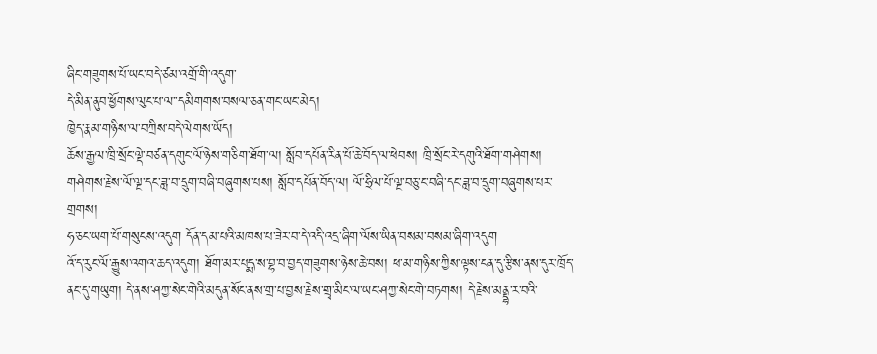ཞིང་གཟུགས་པོ་ཡང་བདེ་ཙམ་འགྲོ་གི་འདུག་
དེ་མིན་ནུབ་ཕྱོགས་ལུང་པ་ལ་་དམིགགས་བསལ་ཅན་གང་ཡང་མེད།
ཁྱེད་རྣམ་གཉིས་ལ་བཀྲིས་བདེ་ལེགས་ཡོད།
ཆོས་རྒྱལ་ཁྲི་སྲོང་ལྡེ་བཙན་དགུང་ལོ་ཉེས་གཅིག་ཐོག་ལ། སློབ་དཔོན་རིན་པོ་ཆེ་བོད་ལ་ཕེབས། ཁྲི་སྲོང་རེ་དགུའི་ཐོག་གཤེགས། གཤེགས་རྗེས་ལོ་ལྔ་དང་ཟླ་བ་དྲུག་བཞི་བཞུགས་པས། སློབ་དཔོན་བོད་ལ། ལོ་ཧྲིལ་པོ་ལྔ་བཅུ་ང་བཞི་དང་ཟླ་བ་དྲུག་བཞུགས་པར་གྲགས།
ཧ་ཅང་ཡག་པོ་གསུངས་འདུག དོན་དམ་པའི་མཁས་པ་ཟེར་བ་དེ་འདི་འདྲ་ཞིག་ལོས་ཡིན་བསམ་བསམ་ཞིག་འདུག
འོ་ད་རུང་ལོ་རྒྱུས་འགའ་ཆད་འདུག། ཐོག་མར་པདྨ་ས་བྷ་བ་བྱད་གཟུགས་ཉེས་ཆེ་བས། ཕ་མ་གཉིས་ཀྱིས་ལྟས་ངན་དུ་རྩིས་ནས་དུར་ཁྲོད་ནང་དུ་གཡུག། དེ་ནས་ཤཀྱ་སེང་གེའི་མདུན་སོང་ནས་གྲ་པ་བྱས་རྗེས་གྲྭ་མིང་ལ་ཡང་ཤཀྱ་སེང་གེ་བཏགས། དེ་རྗེས་མནྡྷ་ར་བའི་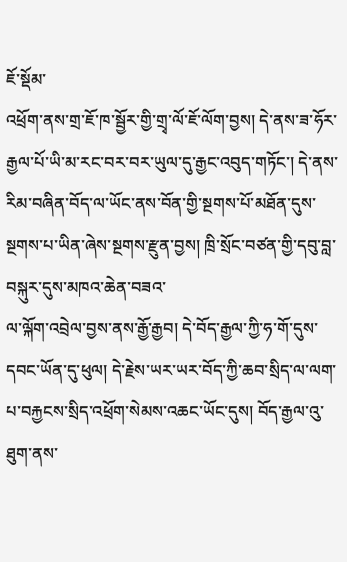ཇོ་སྡོམ་
འཕྲོག་ནས་གྲ་ཇོ་ཁ་སྦྱོར་གྱི་གྲྭ་ལོ་ཇོ་ལོག་བྱས། དེ་ནས་ཟ་ཧོར་རྒྱལ་པོ་ཡི་མ་རང་བར་བར་ཡུལ་དུ་རྒྱང་འབུད་གཏོང་། དེ་ནས་རིམ་བཞིན་བོད་ལ་ཡོང་ནས་བོན་གྱི་སྔགས་པོ་མཐོན་དུས་སྔགས་པ་ཡིན་ཞེས་སྔགས་རྫུན་བྱས། ཁྲི་སྲོང་བཙན་གྱི་དབུ་བླ་བསྐུར་དུས་མཁའ་ཆེན་བཟའ་
ལ་ལྐོག་འབྲེལ་བྱས་ནས་རྒྱོ་རྒྱབ། དེ་བོད་རྒྱལ་ཀྱི་ཧ་གོ་དུས་དབང་ཡོན་དུ་ཕུལ། དེ་རྗེས་ཡར་ཡར་བོད་ཀྱི་ཆབ་སྲིད་ལ་ལག་པ་བརྐྱངས་སྲིད་འཕྲོག་སེམས་འཆང་ཡོང་དུས། བོད་རྒྱལ་འུ་ཐུག་ནས་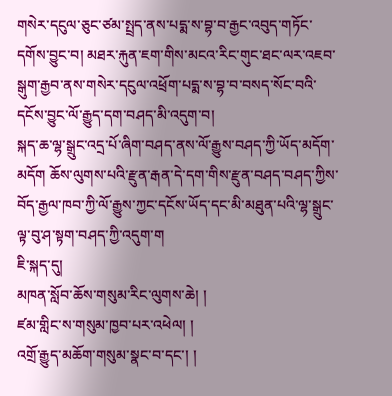གསེར་དངུལ་ཅུང་ཙམ་སྤྲད་ནས་པདྨ་ས་བྷ་བ་རྒྱང་འབུད་གཏོང་དགོས་བྱུང་བ། མཐར་རྐུན་ཇག་གིས་མངའ་རིང་གུང་ཐང་ལར་འཇབ་སྒུག་རྒྱབ་ནས་གསེར་དངུལ་འཕྲོག་པདྨ་ས་བྷ་བ་བསད་སོང་བའི་དངོས་བྱུང་ལོ་རྒྱུད་དག་བཤད་མི་འདུག་བ།
སྐད་ཆ་ལྷ་སྒྲུང་འདྲ་པོ་ཞིག་བཤད་ནས་ལོ་རྒྱུས་བཤད་ཀྱི་ཡོད་མདོག་མདོག ཆོས་ལུགས་པའི་རྫུན་རྒན་དེ་དག་གིས་རྫུན་བཤད་བཤད་ཀྱིས་བོད་རྒྱལ་ཁབ་ཀྱི་ལོ་རྒྱུས་ཀྱང་དངོས་ཡོད་དང་མི་མཐུན་པའི་ལྷ་སྒྲུང་ལྟ་བུ་ཤ་སྟག་བཤད་ཀྱི་འདུག་ག
ཇི་སྐད་དུ།
མཁན་སློབ་ཆོས་གསུམ་རིང་ལུགས་ཆེ། །
ཛམ་གླིང་ས་གསུམ་ཁྱབ་པར་འཕེལ། །
འགྲོ་རྒྱུད་མཆོག་གསུམ་སྣང་བ་དང་། །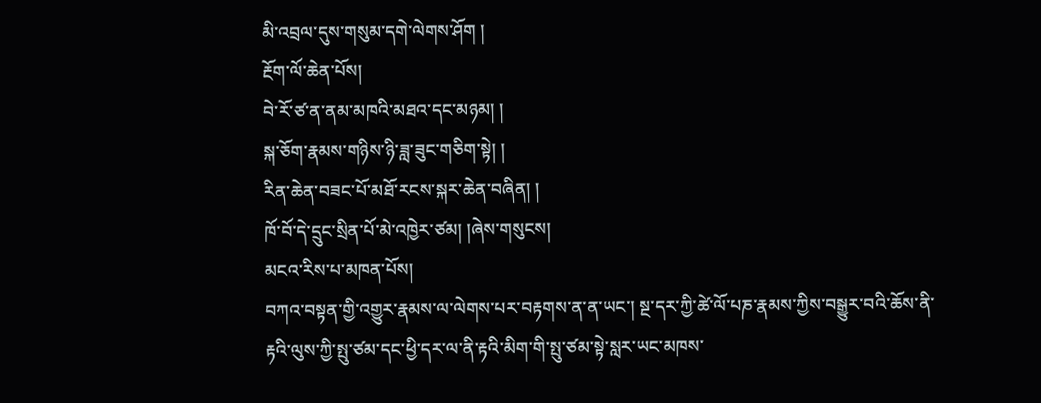མི་འབྲལ་དུས་གསུམ་དགེ་ལེགས་ཤོག །
རྔོག་ལོ་ཆེན་པོས།
བེ་རོ་ཙ་ན་ནམ་མཁའི་མཐའ་དང་མཉམ། །
སྐ་ཅོག་རྣམས་གཉིས་ཉི་ཟླ་ཟུང་གཅིག་སྟེ། །
རིན་ཆེན་བཟང་པོ་མཐོ་རངས་སྐར་ཆེན་བཞིན། །
ཁོ་བོ་དེ་དྲུང་སྲིན་པོ་མེ་འཁྱེར་ཙམ། །ཞེས་གསུངས།
མངའ་རིས་པ་མཁན་པོས།
བཀའ་བསྟན་གྱི་འགྱུར་རྣམས་ལ་ལེགས་པར་བརྟགས་ན་ན་ཡང་། སྔ་དར་ཀྱི་ཚེ་ལོ་པཎ་རྣམས་ཀྱིས་བསྒྱུར་བའི་ཆོས་ནི་རྟའི་ལུས་ཀྱི་སྤུ་ཙམ་དང་ཕྱི་དར་ལ་ནི་རྟའི་མིག་གི་སྤུ་ཙམ་སྟེ་སླར་ཡང་མཁས་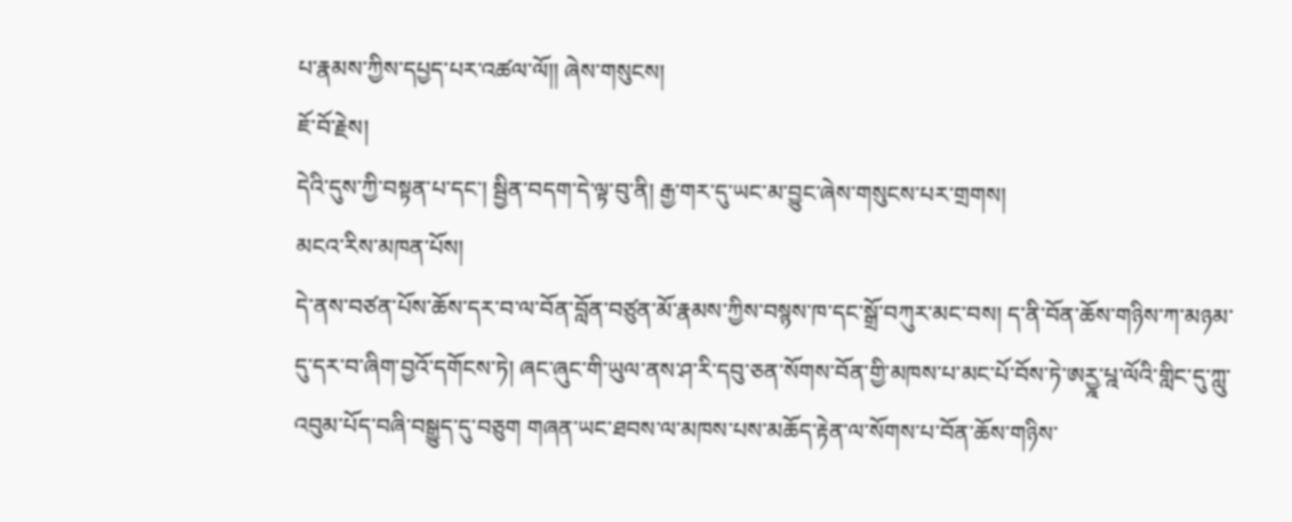པ་རྣམས་ཀྱིས་དཔྱད་པར་འཚལ་ལོ།། ཞེས་གསུངས།
ཇོ་བོ་རྗེས།
དེའི་དུས་ཀྱི་བསྟན་པ་དང་། སྦྱིན་བདག་དེ་ལྟ་བུ་ནི། རྒྱ་གར་དུ་ཡང་མ་བྱུང་ཞེས་གསུངས་པར་གྲགས།
མངའ་རིས་མཁན་པོས།
དེ་ནས་བཙན་པོས་ཆོས་དར་བ་ལ་བོན་བློན་བཙུན་མོ་རྣམས་ཀྱིས་བསྙས་ཁ་དང་སྒྲོ་བཀུར་མང་བས། ད་ནི་བོན་ཆོས་གཉིས་ཀ་མཉམ་དུ་དར་བ་ཞིག་བྱའོ་དགོངས་ཏེ། ཞང་ཞུང་གི་ཡུལ་ནས་ཤ་རི་དབུ་ཅན་སོགས་བོན་གྱི་མཁས་པ་མང་པོ་བོས་ཏེ་ཨརྱྰ་པྰ་ལོའི་གླིང་དུ་ཀླུ་འབུམ་པོད་བཞི་བསྒྱུད་དུ་བཅུག གཞན་ཡང་ཐབས་ལ་མཁས་པས་མཆོད་རྟེན་ལ་སོགས་པ་བོན་ཆོས་གཉིས་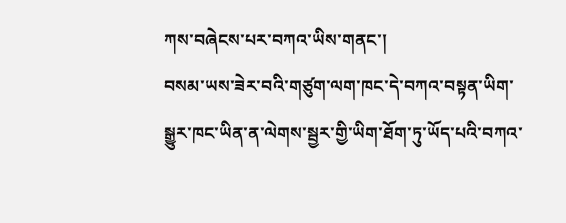ཀས་བཞེངས་པར་བཀའ་ཡིས་གནང་།
བསམ་ཡས་ཟེར་བའི་གཙུག་ལག་ཁང་དེ་བཀའ་བསྟན་ཡིག་སྒྱུར་ཁང་ཡིན་ན་ལེགས་སྦྱར་གྱི་ཡིག་ཐོག་ཏུ་ཡོད་པའི་བཀའ་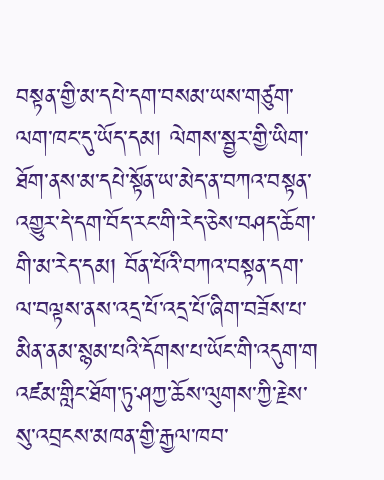བསྟན་གྱི་མ་དཔེ་དག་བསམ་ཡས་གཙུག་ལག་ཁང་དུ་ཡོད་དམ། ལེགས་སྦྱར་གྱི་ཡིག་ཐོག་ནས་མ་དཔེ་སྟོན་ཡ་མེད་ན་བཀའ་བསྟན་འགྱུར་དེ་དག་བོད་རང་གི་རེད་ཅེས་བཤད་ཆོག་གི་མ་རེད་དམ། བོན་པོའི་བཀའ་བསྟན་དག་ལ་བལྟས་ནས་འདྲ་པོ་འདྲ་པོ་ཞིག་བཟོས་པ་མིན་ནམ་སྙམ་པའི་དོགས་པ་ཡོང་གི་འདུག་ག
འཛམ་གླིང་ཐོག་ཏུ་ཤཀྱ་ཆོས་ལུགས་ཀྱི་རྗེས་སུ་འབྲངས་མཁན་གྱི་རྒྱལ་ཁབ་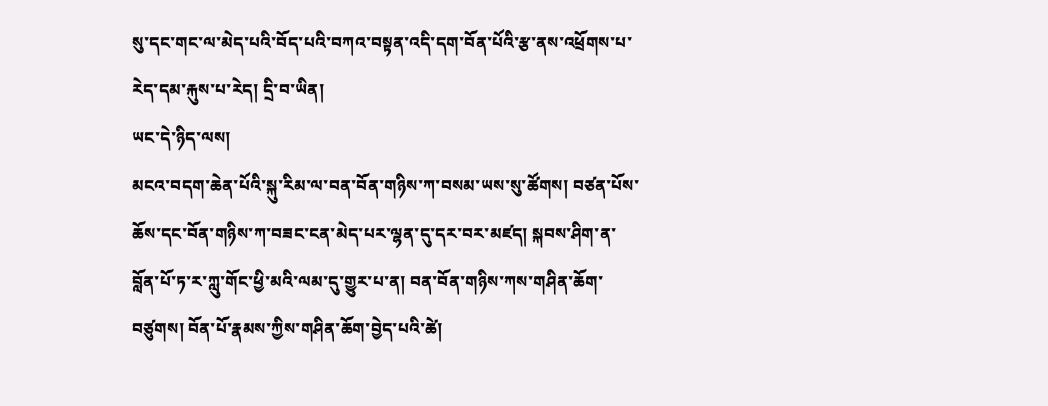སུ་དང་གང་ལ་མེད་པའི་བོད་པའི་བཀའ་བསྟན་འདི་དག་བོན་པོའི་རྩ་ནས་འཕྲོགས་པ་རེད་དམ་རྐུས་པ་རེད། དྲི་བ་ཡིན།
ཡང་དེ་ཉིད་ལས།
མངའ་བདག་ཆེན་པོའི་སྐུ་རིམ་ལ་བན་བོན་གཉིས་ཀ་བསམ་ཡས་སུ་ཚོགས། བཙན་པོས་ཆོས་དང་བོན་གཉིས་ཀ་བཟང་ངན་མེད་པར་ལྷན་དུ་དར་བར་མཛད། སྐབས་ཤིག་ན་བློན་པོ་ཏ་ར་ཀླུ་གོང་ཕྱི་མའི་ལམ་དུ་གྱུར་པ་ན། བན་བོན་གཉིས་ཀས་གཤིན་ཆོག་བཙུགས། བོན་པོ་རྣམས་ཀྱིས་གཤིན་ཆོག་བྱེད་པའི་ཚེ།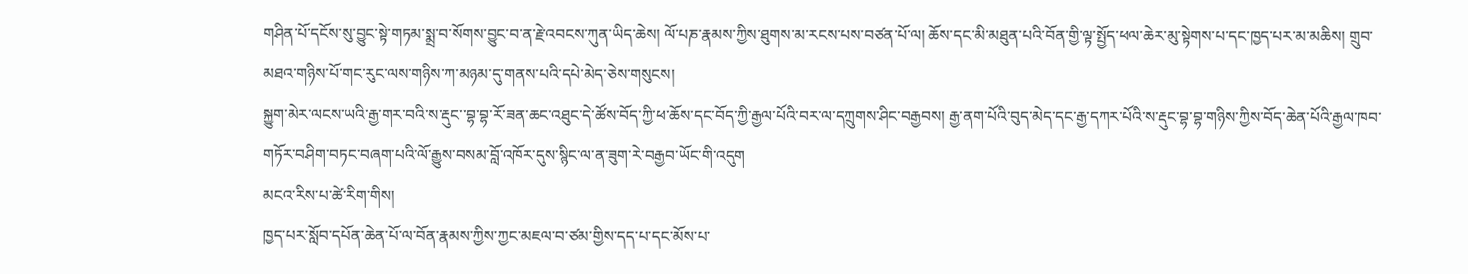གཤིན་པོ་དངོས་སུ་བྱུང་སྟེ་གཏམ་སྨྲ་བ་སོགས་བྱུང་བ་ན་རྗེ་འབངས་ཀུན་ཡིད་ཆེས། ལོ་པཎ་རྣམས་ཀྱིས་ཐུགས་མ་རངས་པས་བཙན་པོ་ལ། ཆོས་དང་མི་མཐུན་པའི་བོན་གྱི་ལྟ་སྤྱོད་ཕལ་ཆེར་མུ་སྟེགས་པ་དང་ཁྱད་པར་མ་མཆིས། གྲུབ་མཐའ་གཉིས་པོ་གང་རུང་ལས་གཉིས་ཀ་མཉམ་དུ་གནས་པའི་དཔེ་མེད་ཅེས་གསུངས།
སྐྱུག་མེར་ལངས་ཡའི་རྒྱ་གར་བའི་ས་རྡུང་་བྷ་བྷ་རོ་ཟན་ཆང་འཐུང་དེ་ཚོས་བོད་ཀྱི་ཕ་ཆོས་དང་བོད་ཀྱི་རྒྱལ་པོའི་བར་ལ་དཀྲུགས་ཤིང་བརྒྱབས། རྒྱ་ནག་པོའི་བུད་མེད་དང་རྒྱ་དཀར་པོའི་ས་རྡུང་བྷ་བྷ་གཉིས་ཀྱིས་བོད་ཆེན་པོའི་རྒྱལ་ཁབ་གཏོར་བཤིག་བཏང་བཞག་པའི་ལོ་རྒྱུས་བསམ་བློ་འཁོར་དུས་སྙིང་ལ་ན་ཟུག་རེ་བརྒྱབ་ཡོང་གི་འདུག
མངའ་རིས་པ་ཚེ་རིག་གིས།
ཁྱད་པར་སློབ་དཔོན་ཆེན་པོ་ལ་བོན་རྣམས་ཀྱིས་ཀྱང་མཇལ་བ་ཙམ་གྱིས་དད་པ་དང་མོས་པ་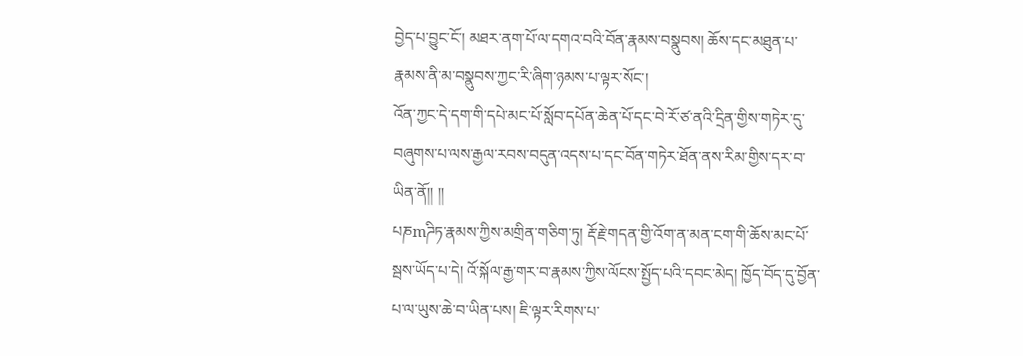བྱེད་པ་བྱུང་ངོ་། མཐར་ནག་པོ་ལ་དགའ་བའི་བོན་རྣམས་བསྣུབས། ཆོས་དང་མཐུན་པ་རྣམས་ནི་མ་བསྣུབས་ཀྱང་རི་ཞིག་ཉམས་པ་ལྟར་སོང་།
འོན་ཀྱང་དེ་དག་གི་དཔེ་མང་པོ་སློབ་དཔོན་ཆེན་པོ་དང་བེ་རོ་ཙ་ནའི་དྲིན་གྱིས་གཏེར་དུ་བཞུགས་པ་ལས་རྒྱལ་རབས་བདུན་འདས་པ་དང་བོན་གཏེར་ཐོན་ནས་རིམ་གྱིས་དར་བ་ཡིན་ནོ།། །།
པཎmཌིཏ་རྣམས་ཀྱིས་མགྲིན་གཅིག་ཏུ། རྡོ་རྗེ་གདན་གྱི་འོག་ན་མན་ངག་གི་ཆོས་མང་པོ་སྦས་ཡོད་པ་དེ། འོ་སྐོལ་རྒྱ་གར་བ་རྣམས་ཀྱིས་ལོངས་སྤྱོད་པའི་དབང་མེད། ཁྱོད་བོད་དུ་བྱོན་པ་ལ་ཡུས་ཆེ་བ་ཡིན་པས། ཇི་ལྟར་རིགས་པ་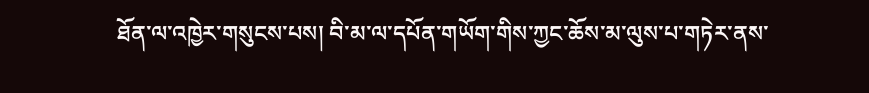ཐོན་ལ་འཁྱེར་གསུངས་པས། བི་མ་ལ་དཔོན་གཡོག་གིས་ཀྱང་ཆོས་མ་ལུས་པ་གཏེར་ནས་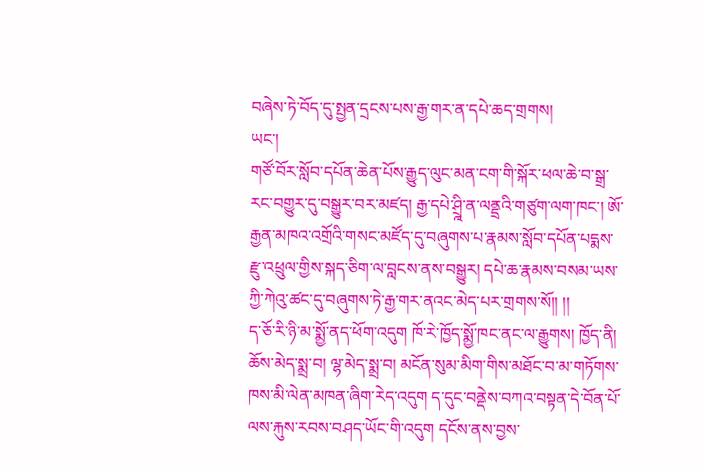བཞེས་ཏེ་བོད་དུ་སྤྱན་དྲངས་པས་རྒྱ་གར་ན་དཔེ་ཆད་གྲགས།
ཡང་།
གཙོ་བོར་སློབ་དཔོན་ཆེན་པོས་རྒྱུད་ལུང་མན་ངག་གི་སྐོར་ཕལ་ཆེ་བ་སྒྲ་རང་བགྱུར་དུ་བསྒྱུར་བར་མཛད། རྒྱ་དཔེ་ཤྲྰི་ན་ལནྡྲའི་གཙུག་ལག་ཁང་། ཨོ་རྒྱན་མཁའ་འགྲོའི་གསང་མཛོད་དུ་བཞུགས་པ་རྣམས་སློབ་དཔོན་པདྨས་རྫུ་འཕྲུལ་གྱིས་སྐད་ཅིག་ལ་བླངས་ནས་བསྒྱུར། དཔེ་ཆ་རྣམས་བསམ་ཡས་ཀྱི་ཀེའུ་ཚང་དུ་བཞུགས་ཏེ་རྒྱ་གར་ནའང་མེད་པར་གྲགས་སོ།། །།
ད་ཅོ་རི་ཉི་མ་སྨྱོ་ནད་ཕོག་འདུག ཁོ་རེ་ཁྱོད་སྨྱོ་ཁང་ནང་ལ་རྒྱུགས། ཁྱོད་ནི། ཆོས་མེད་སྨྲ་བ། ལྷ་མེད་སྨྲ་བ། མངོན་སུམ་མིག་གིས་མཐོང་བ་མ་གཏོགས་ཁས་མི་ལེན་མཁན་ཞིག་རེད་འདུག ད་དུང་བནྡེས་བཀའ་བསྟན་དེ་བོན་པོ་ལས་རྐུས་རབས་བཤད་ཡོང་གི་འདུག དངོས་ནས་བྱས་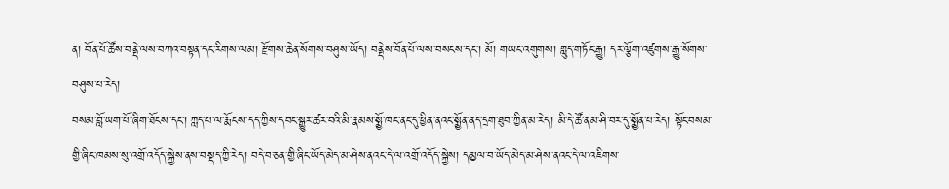ན། བོན་པོ་ཚོས་བནྡེ་ལས་བཀའ་བསྟན་དང་རིགས་ལམ། རྫོགས་ཆེན་སོགས་བཤུས་ཡོད། བནྡེས་བོན་པོ་ལས་བསངས་དང་། མོ། གཡང་འགུགས། གླུད་གཏོང་རྒྱུ། དར་ལྕོག་འཛུགས་རྒྱུ་སོགས་བཤུས་པ་རེད།
བསམ་བློ་ཡག་པོ་ཞིག་ཐོངས་དང་། ཀླད་པ་ལ་རྨོངས་དད་ཀྱིས་དབང་སྒྱུར་ཚར་བའི་མི་རྣམས་སྨྱོ་ཁང་ནང་དུ་ཕྱིན་ནའང་སྨྱོན་ནད་དྲག་ཐུབ་ཀྱིན་མ་རེད། མི་དེ་ཚོ་ནམ་ཤི་བར་དུ་སྨྱོན་པ་རེད། སྟོང་བསམ་གྱི་ཞིང་ཁམས་སུ་འགྲོ་འདོད་སྐྱེས་ནས་བསྡད་ཀྱི་རེད། བདེ་བ་ཅན་གྱི་ཞིང་ཡོད་མེད་མ་ཤེས་ནའང་དེ་ལ་འགྲོ་འདོད་སྐྱེས། དམྱལ་བ་ཡོད་མེད་མ་ཤེས་ནའང་དེ་ལ་འཇིགས་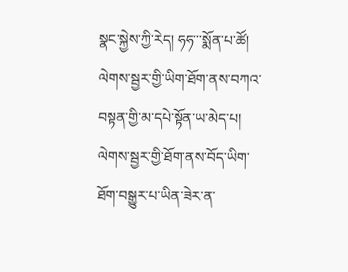སྣང་སྐྱེས་ཀྱི་རེད། ཧཧ་་་སྨོན་པ་ཚོ།
ལེགས་སྦྱར་གྱི་ཡིག་ཐོག་ནས་བཀའ་བསྟན་གྱི་མ་དཔེ་སྟོན་ཡ་མེད་པ། ལེགས་སྦྱར་གྱི་ཐོག་ནས་བོད་ཡིག་ཐོག་བསྒྱུར་པ་ཡིན་ཟེར་ན་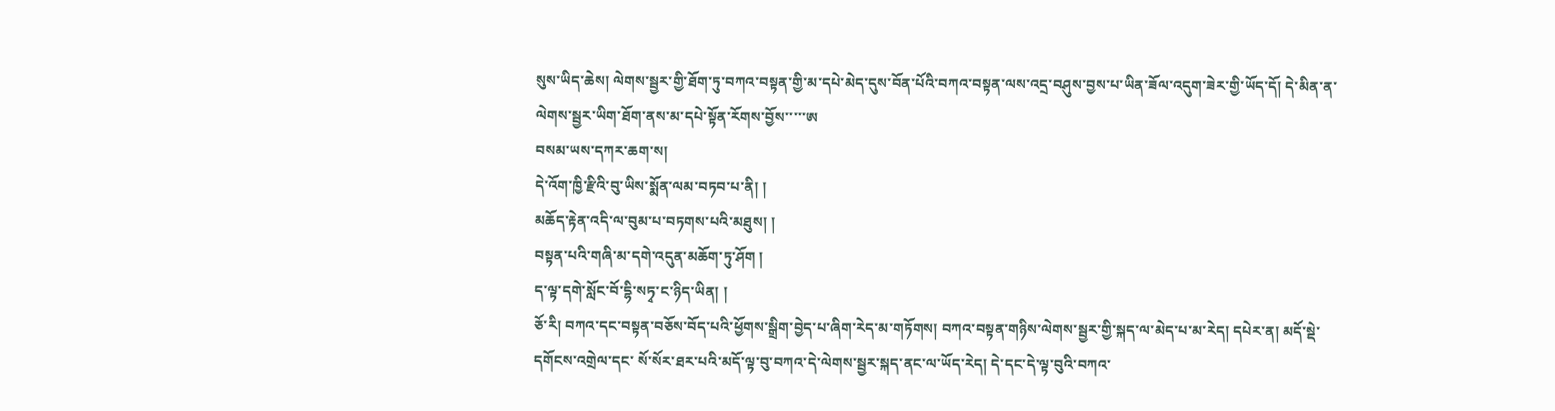སུས་ཡིད་ཆེས། ལེགས་སྦྱར་གྱི་ཐོག་ཏུ་བཀའ་བསྟན་གྱི་མ་དཔེ་མེད་དུས་བོན་པོའི་བཀའ་བསྟན་ལས་འདྲ་བཤུས་བྱས་པ་ཡིན་ཟོལ་འདུག་ཟེར་གྱི་ཡོད་དོ། དེ་མིན་ན་ལེགས་སྦྱར་ཡིག་ཐོག་ནས་མ་དཔེ་སྟོན་རོགས་བྱོས་་་་་ཨ
བསམ་ཡས་དཀར་ཆག་ས།
དེ་འོག་ཁྱི་རྫིའི་བུ་ཡིས་སྨོན་ལམ་བཏབ་པ་ནི། །
མཆོད་རྟེན་འདི་ལ་བུམ་པ་བཏགས་པའི་མཐུས། །
བསྟན་པའི་གཞི་མ་དགེ་འདུན་མཆོག་ཏུ་ཤོག །
ད་ལྟ་དགེ་སློང་བོ་དྷི་སཏྭ་ང་ཉིད་ཡིན། །
ཅོ་རི། བཀའ་དང་བསྟན་བཅོས་བོད་པའི་ཕྱོགས་སྒྲིག་བྱེད་པ་ཞིག་རེད་མ་གཏོགས། བཀའ་བསྟན་གཉིས་ལེགས་སྦྱར་གྱི་སྐད་ལ་མེད་པ་མ་རེད། དཔེར་ན། མདོ་སྡེ་དགོངས་འགྲེལ་དང་ སོ་སོར་ཐར་པའི་མདོ་ལྟ་བུ་བཀའ་དེ་ལེགས་སྦྱར་སྐད་ནང་ལ་ཡོད་རེད། དེ་དང་དེ་ལྟ་བུའི་བཀའ་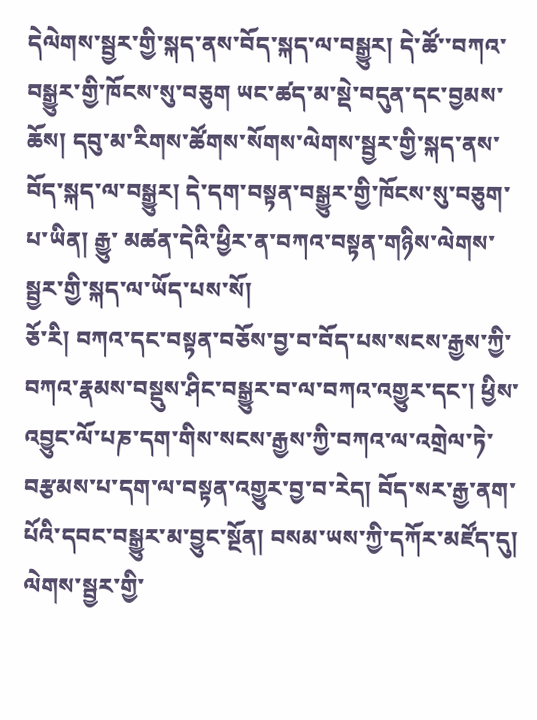དེལེགས་སྦྱར་གྱི་སྐད་ནས་བོད་སྐད་ལ་བསྒྱུར། དེ་ཚོ་་བཀའ་བསྒྱུར་གྱི་ཁོངས་སུ་བཅུག ཡང་ཚད་མ་སྡེ་བདུན་དང་བྱམས་ཆོས། དབུ་མ་རིགས་ཚོགས་སོགས་ལེགས་སྦྱར་གྱི་སྐད་ནས་བོད་སྐད་ལ་བསྒྱུར། དེ་དག་བསྟན་བསྒྱུར་གྱི་ཁོངས་སུ་བཅུག་པ་ཡིན། རྒྱུ་ མཚན་དེའི་ཕྱིར་ན་བཀའ་བསྟན་གཉིས་ལེགས་སྦྱར་གྱི་སྐད་ལ་ཡོད་པས་སོ།
ཅོ་རི། བཀའ་དང་བསྟན་བཅོས་བྱ་བ་བོད་པས་སངས་རྒྱས་ཀྱི་བཀའ་རྣམས་བསྡུས་ཤིང་བསྒྱུར་བ་ལ་བཀའ་འགྱུར་དང་། ཕྱིས་འབྱུང་ལོ་པཎ་དག་གིས་སངས་རྒྱས་ཀྱི་བཀའ་ལ་འགྲེལ་ཏེ་བརྩམས་པ་དག་ལ་བསྟན་འགྱུར་བྱ་བ་རེད། བོད་སར་རྒྱ་ནག་པོའི་དབང་བསྒྱུར་མ་བྱུང་སྔོན། བསམ་ཡས་ཀྱི་དཀོར་མཛོད་དུ། ལེགས་སྦྱར་གྱི་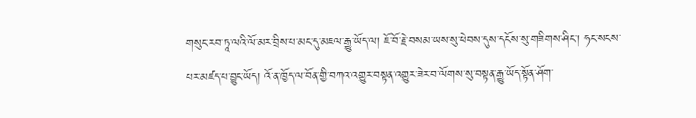གསུང་རབ་ཏཱ་ལའི་ལོ་མར་བྲིས་པ་མང་དུ་མཇལ་རྒྱུ་ཡོད་ལ། ཇོ་བོ་རྗེ་བསམ་ཡས་སུ་ཕེབས་དུས་དངོས་སུ་གཟིགས་ཤིང་། ཧང་སངས་པར་མཛད་པ་བྱུང་ཡོད། འོ་ན་ཁྱོད་ལ་བོན་གྱི་བཀའ་འགྱུར་བསྟན་འགྱུར་ཟེར་བ་ལོགས་སུ་བསྟན་རྒྱུ་ཡོད་སྟོན་ཤོག་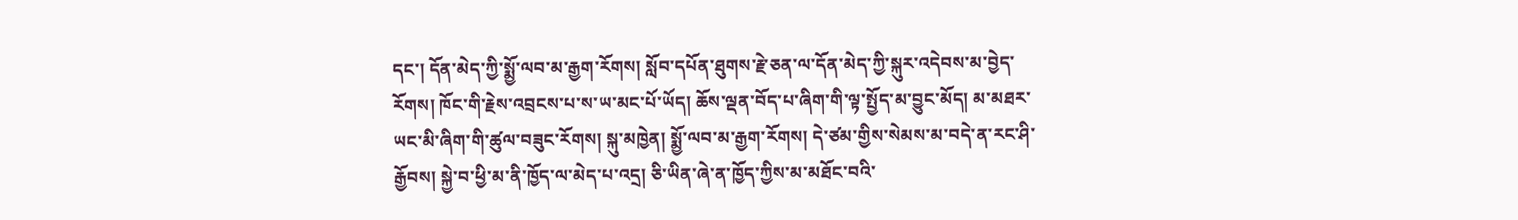དང་། དོན་མེད་ཀྱི་སྨྱོ་ལབ་མ་རྒྱག་རོགས། སློབ་དཔོན་ཐུགས་རྗེ་ཅན་ལ་དོན་མེད་ཀྱི་སྐུར་འདེབས་མ་བྱེད་རོགས། ཁོང་གི་རྗེས་འབྲངས་པ་ས་ཡ་མང་པོ་ཡོད། ཆོས་ལྡན་བོད་པ་ཞིག་གི་ལྟ་སྤྱོད་མ་བྱུང་མོད། མ་མཐར་ཡང་མི་ཞིག་གི་ཚུལ་བཟུང་རོགས། སྐུ་མཁྱེན། སྨྱོ་ལབ་མ་རྒྱག་རོགས། དེ་ཙམ་གྱིས་སེམས་མ་བདེ་ན་རང་ཤི་རྒྱོབས། སྐྱེ་བ་ཕྱི་མ་ནི་ཁྱོད་ལ་མེད་པ་འདྲ། ཅི་ཡིན་ཞེ་ན་ཁྱོད་ཀྱིས་མ་མཐོང་བའི་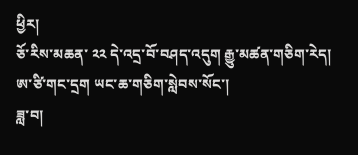ཕྱིར།
ཅོ་རིས་མཆན་ ༢༢ དེ་འདྲ་བོ་བཤད་འདུག རྒྱུ་མཚན་གཅིག་རེད།
ཨ་ཙི་གང་དྲག ཡང་ཆ་གཅིག་སླེབས་སོང་།
ཟླ་བ།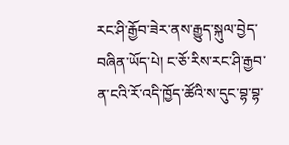རང་ཤི་རྒྱོབ་ཟེར་ནས་རྒྱུད་སྐུལ་བྱེད་བཞིན་ཡོད་པེ། ང་ཅོ་རིས་རང་ཤི་རྒྱབ་ན་ངའི་རོ་འདི་ཁྱོད་ཚོའི་ས་དུང་བྷ་བྷ་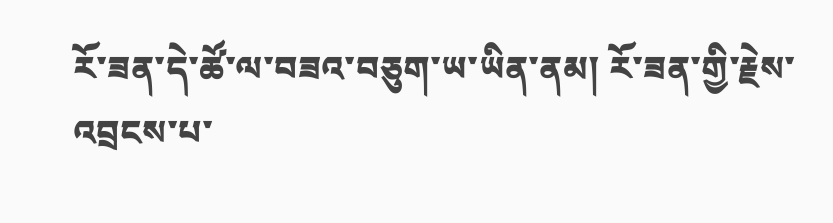རོ་ཟན་དེ་ཚོ་ལ་བཟའ་བཅུག་ཡ་ཡིན་ནམ། རོ་ཟན་གྱི་རྗེས་འབྲངས་པ་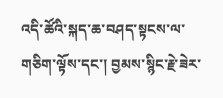འདི་ཚོའི་སྐད་ཆ་བཤད་སྟངས་ལ་གཅིག་ལྟོས་དང་། བྱམས་སྙིང་རྗེ་ཟེར་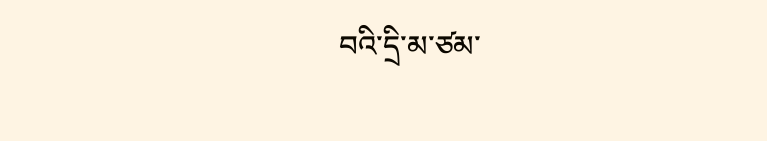བའི་དྲི་མ་ཙམ་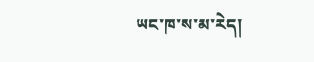ཡང་ཁ་ས་མ་རེད།